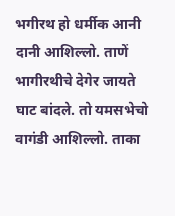भगीरथ हो धर्मीक आनी दानी आशिल्लो. ताणें भागीरथीचे देगेर जायते घाट बांदले. तो यमसभेचो वागंडी आशिल्लो. ताका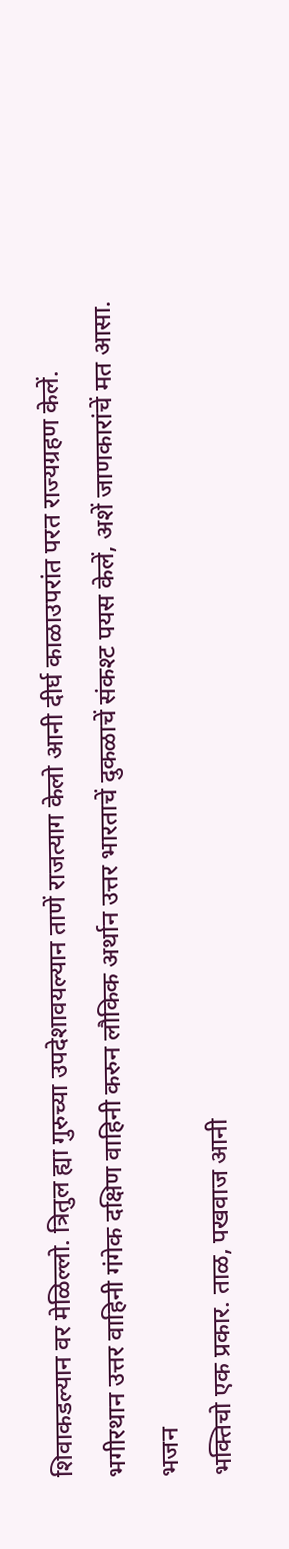शिवाकडल्यान वर मेळिल्लो. त्रितुल ह्या गुरुच्या उपदेशावयल्यान ताणें राजत्याग केलो आनी दीर्घ काळाउपरांत परत राज्यग्रहण केलें.
भगीरथान उत्तर वाहिनी गंगेक दक्षिण वाहिनी करुन लौकिक अर्थान उत्तर भारताचें दुकळाचें संकश्ट पयस केलें, अशें जाणकारांचें मत आसा.
भजन
भक्तिचो एक प्रकार. ताळ, पखवाज आनी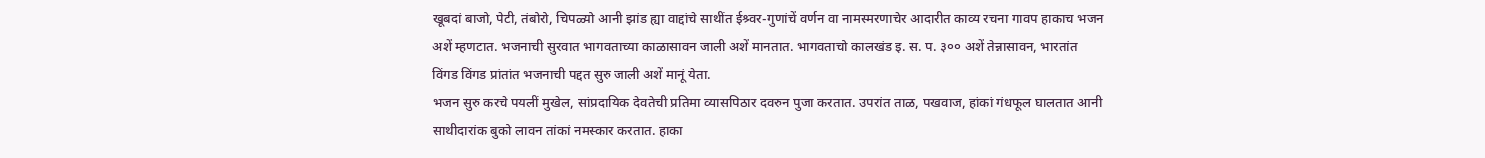खूबदां बाजो, पेटी, तंबोरो, चिपळ्यो आनी झांड ह्या वाद्दांचे साथींत ईश्र्वर-गुणांचें वर्णन वा नामस्मरणाचेर आदारीत काव्य रचना गावप हाकाच भजन अशें म्हणटात. भजनाची सुरवात भागवताच्या काळासावन जाली अशें मानतात. भागवताचो कालखंड इ. स. प. ३०० अशें तेन्नासावन, भारतांत विंगड विंगड प्रांतांत भजनाची पद्दत सुरु जाली अशें मानूं येता.
भजन सुरु करचे पयलीं मुखेल, सांप्रदायिक देवतेची प्रतिमा व्यासपिठार दवरुन पुजा करतात. उपरांत ताळ, पखवाज, हांकां गंधफूल घालतात आनी साथीदारांक बुको लावन तांकां नमस्कार करतात. हाका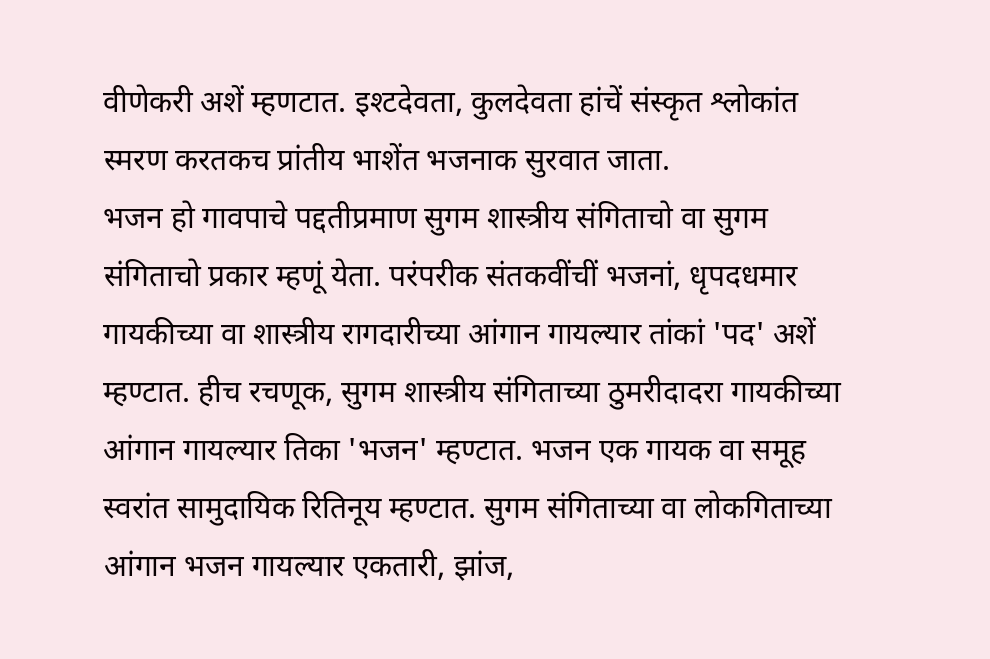वीणेकरी अशें म्हणटात. इश्टदेवता, कुलदेवता हांचें संस्कृत श्लोकांत स्मरण करतकच प्रांतीय भाशेंत भजनाक सुरवात जाता.
भजन हो गावपाचे पद्दतीप्रमाण सुगम शास्त्रीय संगिताचो वा सुगम संगिताचो प्रकार म्हणूं येता. परंपरीक संतकवींचीं भजनां, धृपदधमार गायकीच्या वा शास्त्रीय रागदारीच्या आंगान गायल्यार तांकां 'पद' अशें म्हण्टात. हीच रचणूक, सुगम शास्त्रीय संगिताच्या ठुमरीदादरा गायकीच्या आंगान गायल्यार तिका 'भजन' म्हण्टात. भजन एक गायक वा समूह स्वरांत सामुदायिक रितिनूय म्हण्टात. सुगम संगिताच्या वा लोकगिताच्या आंगान भजन गायल्यार एकतारी, झांज,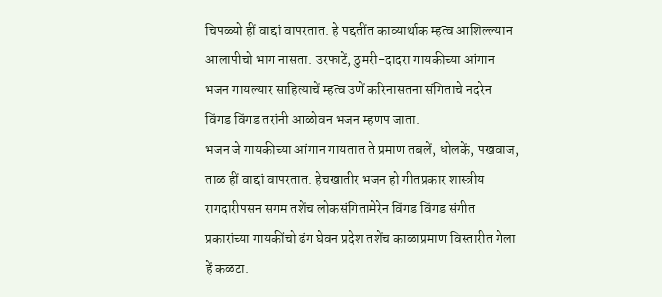चिपळ्यो हीं वाद्दां वापरतात. हे पद्दतींत काव्यार्थाक म्हत्व आशिल्ल्यान आलापीचो भाग नासता. उरफाटें, ठुमरी-दादरा गायकीच्या आंगान भजन गायल्यार साहित्याचें म्हत्व उणें करिनासतना संगिताचे नदरेन विंगड विंगड तरांनी आळोवन भजन म्हणप जाता.
भजन जे गायकीच्या आंगान गायतात ते प्रमाण तबलें, धोलकें, पखवाज, ताळ हीं वाद्दां वापरतात. हेचखातीर भजन हो गीतप्रकार शास्त्रीय रागदारीपसन सगम तशेंच लोकसंगितामेरेन विंगड विंगड संगीत प्रकारांच्या गायकींचो ढंग घेवन प्रदेश तशेंच काळाप्रमाण विस्तारीत गेला हें कळटा.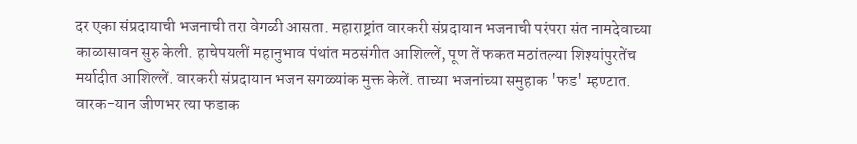दर एका संप्रदायाची भजनाची तरा वेगळी आसता. महाराष्ट्रांत वारकरी संप्रदायान भजनाची परंपरा संत नामदेवाच्या काळासावन सुरु केली. हाचेपयलीं महानुभाव पंथांत मठसंगीत आशिल्लें, पूण तें फकत मठांतल्या शिश्यांपुरतेंच मर्यादीत आशिल्लें. वारकरी संप्रदायान भजन सगळ्यांक मुक्त केलें. ताच्या भजनांच्या समुहाक 'फड' म्हण्टात. वारक-यान जीणभर त्या फडाक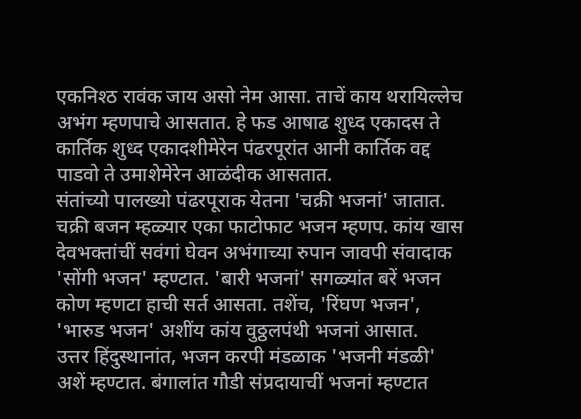एकनिश्ठ रावंक जाय असो नेम आसा. ताचें काय थरायिल्लेच अभंग म्हणपाचे आसतात. हे फड आषाढ शुध्द एकादस ते कार्तिक शुध्द एकादशीमेरेन पंढरपूरांत आनी कार्तिक वद्द पाडवो ते उमाशेमेरेन आळंदीक आसतात.
संतांच्यो पालख्यो पंढरपूराक येतना 'चक्री भजनां' जातात. चक्री बजन म्हळ्यार एका फाटोफाट भजन म्हणप. कांय खास देवभक्तांचीं सवंगां घेवन अभंगाच्या रुपान जावपी संवादाक 'सोंगी भजन' म्हण्टात. 'बारी भजनां' सगळ्यांत बरें भजन कोण म्हणटा हाची सर्त आसता. तशेंच, 'रिंघण भजन', 'भारुड भजन' अशींय कांय वुठ्ठलपंथी भजनां आसात.
उत्तर हिंदुस्थानांत, भजन करपी मंडळाक 'भजनी मंडळी' अशें म्हण्टात. बंगालांत गौडी संप्रदायाचीं भजनां म्हण्टात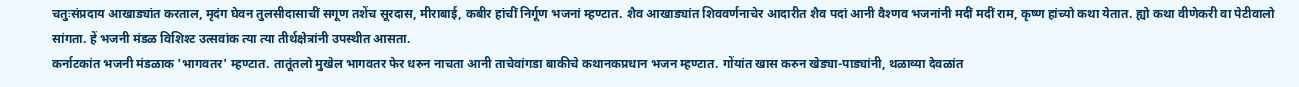चतुःसंप्रदाय आखाड्यांत करताल, मृदंग घेवन तुलसीदासाचीं सगूण तशेंच सूरदास, मीराबाई, कबीर हांचीं निर्गूण भजनां म्हण्टात. शैव आखाड्यांत शिववर्णनाचेर आदारीत शैव पदां आनी वैश्णव भजनांनी मदीं मदीं राम, कृष्ण हांच्यो कथा येतात. ह्यो कथा वीणेकरी वा पेटीवालो सांगता. हें भजनी मंडळ विशिश्ट उत्सवांक त्या त्या तीर्थक्षेत्रांनी उपस्थीत आसता.
कर्नाटकांत भजनी मंडळाक 'भागवतर' म्हण्टात. तातूंतलो मुखेल भागवतर फेर धरुन नाचता आनी ताचेवांगडा बाकीचे कथानकप्रधान भजन म्हण्टात. गोंयांत खास करुन खेड्या-पाड्यांनी, थळाव्या देवळांत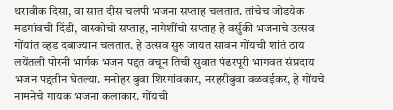थरावीक दिसा, वा सात दीस चलपी भजना सप्ताह चलतात. तांचेच जोडयेक मडगांवची दिंडी, वास्कोचो सप्ताह, नागेशींचो सप्ताह हे वर्सुकी भजनाचे उत्सव गोंयांत व्हड दबाज्यान चलतात. हे उत्सव सुरु जायत सावन गोंयची शांतं ठाय लयेंतली पोरनी भार्गक भजन पद्दत वचून तिची सुवात पंढरपूरी भागवत संप्रदाय भजन पद्दतीन घेतल्या. मनोहर बुवा शिरगांवकार, नरहरीबुवा वळवईकर, हे गोंयचे नामनेचे गायक भजना कलाकार. गोंयची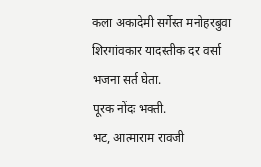कला अकादेमी सर्गेस्त मनोहरबुवा शिरगांवकार यादस्तीक दर वर्सा भजना सर्त घेता.
पूरक नोंदः भक्ती.
भट, आत्माराम रावजी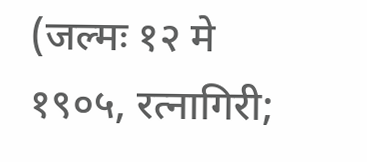(जल्मः १२ मे १९०५, रत्नागिरी;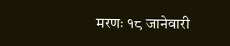मरणः १८ जानेवारी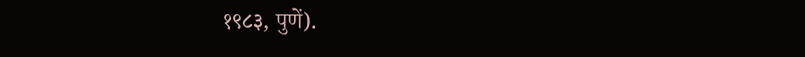१९८३, पुणें).